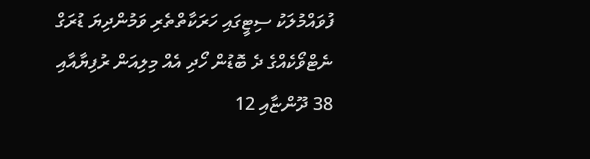ފުވައްމުލަކު ސިޓީގައި ހަރަކާތްތެރި ވަމުންދިޔަ ޑުރަގް ނެޓްވޯކެއްގެ ދެ ބޮޑުން ހޯދި އެއް މިލިއަން ރުފިޔާއާއި 38 ދޫންޏާއި 12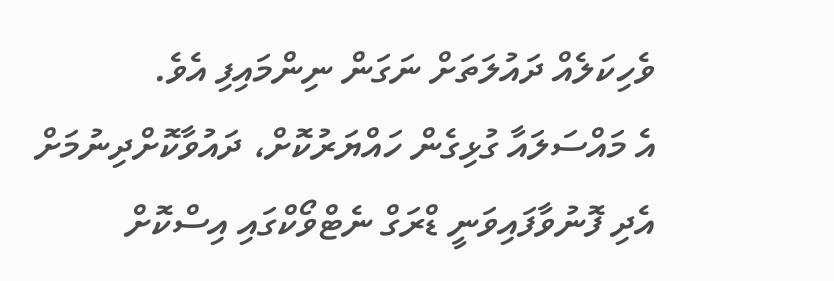ވެހިކަލެއް ދައުލަތަށް ނަގަން ނިންމައިފި އެވެ.
އެ މައްސަލައާ ގުޅިގެން ހައްޔަރުކޮށް، ދައުވާކޮށްދިނުމަށް އެދި ފޮނުވާފައިވަނީ ޑްރަގް ނެޓްވޯކްގައި އިސްކޮށް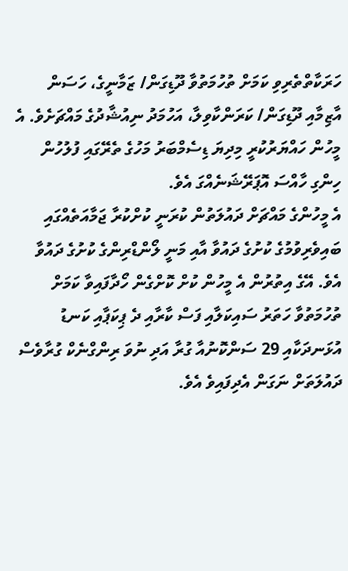ހަރަކާތްތެރިވި ކަމަށް ތުހުމަތުވާ ދޫޑިގަން/ ޒަމާނީގެ، ހަސަން އާޒިމާއި ދޫޑިގަން/ ކަރަންކާވިލާ، އަހުމަދު ނިއުޝާދުގެ މައްޗަށެވެ. އެ މީހުން ހައްޔަރުކުރީ މިދިޔަ ޑިސެމްބަރު މަހުގެ ތެރޭގައި ފުލުހުން ހިންގި ހާއްސަ އޮޕަރޭޝަނެއްގަ އެވެ.
އެ މީހުންގެ މައްޗަށް ދައުލަތުން ކުރަނީ ކުށްކުރާ ޖަމާއަތެއްގައި ބައިވެރިވުމުގެ ކުށުގެ ދައުވާ އާއި މަނީ ލޯންޑްރިންގެ ކުށުގެ ދައުވާ އެވެ. އޭގެ އިތުރުން އެ މީހުން ކުށް ކޮށްގެން ހޯދާފައިވާ ކަމަށް ތުހުމަތުވާ ހަތަރު ސައިކަލާއި ފަސް ކާރާއި ދެ ޕިކަޕާއި ކަނޑު އުޅަނދަކާއި 29 ސަންކޮނުއާ ގުރާ އަދި ނުވަ ރިންގްނެކް ގުރާވެސް ދައުލަތަށް ނަގަން އެދިފައިވެ އެވެ.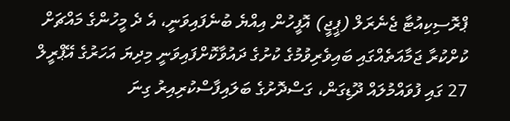ޕްރޮސިކިއުޓާ ޖެނެރަލް (ޕީޖީ) އޮފީހުން އިއްޔެ ބުނެފައިވަނީ، އެ ދެ މީހުންގެ މައްޗަށް ކުށްކުރާ ޖަމާއަތެއްގައި ބައިވެރިވުމުގެ ކުށުގެ ދައުވާކޮށްފައިވަނީ މިދިޔަ އަހަރުގެ އޭޕްރީލް 27 ގައި ފުވައްމުލައް ދޫޑިގަން، ގަސްދޮށުގެ ބަލައިފާސްކުރިއިރު ގިނަ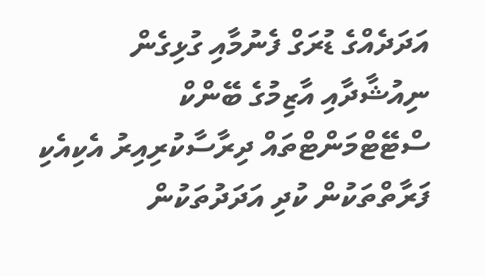އަދަދެއްގެ ޑުރަގް ފެނުމާއި ގުޅިގެން ނިއުޝާދާއި އާޒިމުގެ ބޭންކް ސްޓޭޓްމަންޓްތައް ދިރާސާކުރިއިރު އެކިއެކި ފަރާތްތަކުން ކުދި އަދަދުތަކުން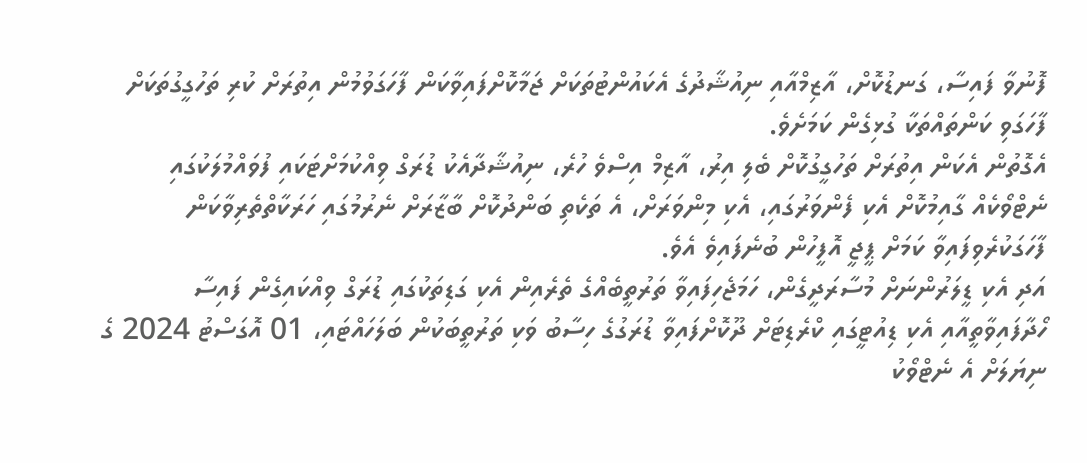ފޮނުވާ ފައިސާ، ގަނޑުކޮށް، އާޒިމްއާއި ނިއުޝާދުގެ އެކައުންޓުތަކަށް ޖަމާކޮށްފައިވާކަން ފާހަގަވުމުން އިތުރަށް ކުރި ތަހުގީގުތަކަށް ފާހަގަވި ކަންތައްތަކާ ގުޅިގެން ކަމަށެވެ.
އެގޮތުން އެކަން އިތުރަށް ތަހުގީގުކޮށް ބެލި އިރު، އާޒިމް އިސްވެ ހުރެ، ނިއުޝާދާއެކު ޑުރަގް ވިއްކުމަށްޓަކައި ފުވައްމުލަކުގައި ނެޓްވޯކެއް ގާއިމުކޮށް އެކި ފެންވަރުގައި، އެކި މިންވަރަށް، އެ ތަކެތި ބަންދުކޮށް ބާޒާރަށް ނެރުމުގައި ހަރަކާތްތެރިވާކަން ފާހަގަކުރެވިފައިވާ ކަމަށް ޕީޖީ އޮފީހުން ބުނެފައިވެ އެވެ.
އަދި އެކި ޑީލަރުންނަށް މުސާރަދީގެން، ހަމަޖެހިފައިވާ ތަރުތީބެއްގެ ތެރެއިން އެކި ގަޑިތަކުގައި ޑުރަގް ވިއްކައިގެން ފައިސާ ހޯދާފައިވާތީއާއި އެކި ޑިއުޓީގައި ކްރެޑިޓަށް ދޫކޮށްފައިވާ ޑުރަގުގެ ހިސާބު ވަކި ތަރުތީބަކުން ބަލަހައްޓައި، 01 އޮގަސްޓު 2024 ގެ ނިޔަލަށް އެ ނެޓްވޯކު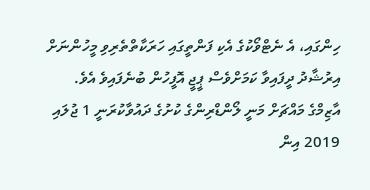ހިންގައި، އެ ނެޓްވޯކުގެ އެކި ފަންތީގައި ހަރަކާތްތެރިވި މީހުންނަށް އިރުޝާދު ދީފައިވާ ކަމަށްވެސް ޕީޖީ އޮފީހުން ބުނެފައިވެ އެވެ.
އާޒިމްގެ މައްޗަށް މަނީ ލޯންޑްރިންގެ ކުށުގެ ދައުވާކުރަނީ 1 ޖުލައި 2019 އިން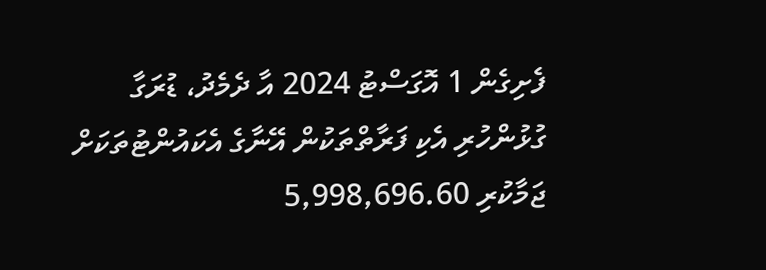ފެށިގެން 1 އޮގަސްޓު 2024 އާ ދެމެދު، ޑުރަގާ ގުޅުންހުރި އެކި ފަރާތްތަކުން އޭނާގެ އެކައުންޓުތަކަށް ޖަމާކުރި 5,998,696.60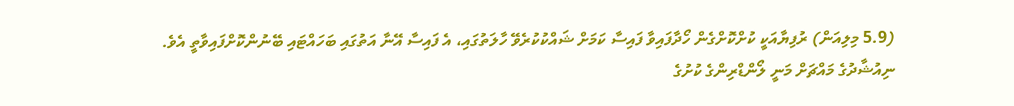(5.9 މިލިއަން) ރުފިޔާއަކީ ކުށްކޮށްގެން ހޯދާފައިވާ ފައިސާ ކަމަށް ޝައްކުކުރެވޭ ހާލަތުގައި، އެ ފައިސާ އޭނާ އަތުގައި ބަހައްޓައި ބޭނުންކޮށްފައިވާތީ އެވެ.
ނިއުޝާދުގެ މައްޗަށް މަނީ ލޯންޑްރިންގެ ކުށުގެ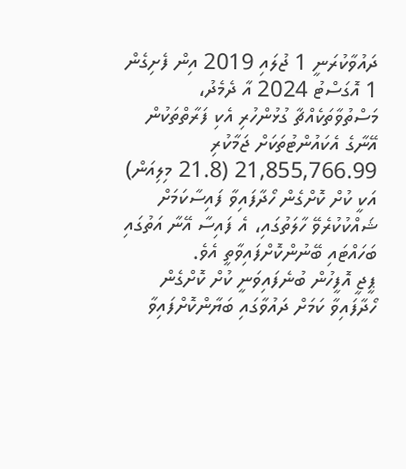ދައުވާކުރަނީ 1 ޖުލައި 2019 އިން ފެށިގެން 1 އޮގަސްޓު 2024 އާ ދެމެދު، މަސްތުވާތަކެއްޗާ ގުޅުންހުރި އެކި ފަރާތްތަކުން އޭނާގެ އެކައުންޓުތަކަށް ޖަމާކުރި 21,855,766.99 (21.8 މިލިއަން) އަކީ ކުށް ކޮށްގެން ހޯދާފައިވާ ފައިސާކަމަށް ޝައްކުކުރެވޭ ހާލަތުގައި، އެ ފައިސާ އޭނާ އަތުގައި ބަހައްޓައި ބޭނުންކޮށްފައިވާތީ އެވެ.
ޕީޖީ އޮފީހުން ބުނެފައިވަނީ ކުށް ކޮށްގެން ހޯދާފައިވާ ކަމަށް ދައުވާގައި ބަޔާންކޮށްފައިވާ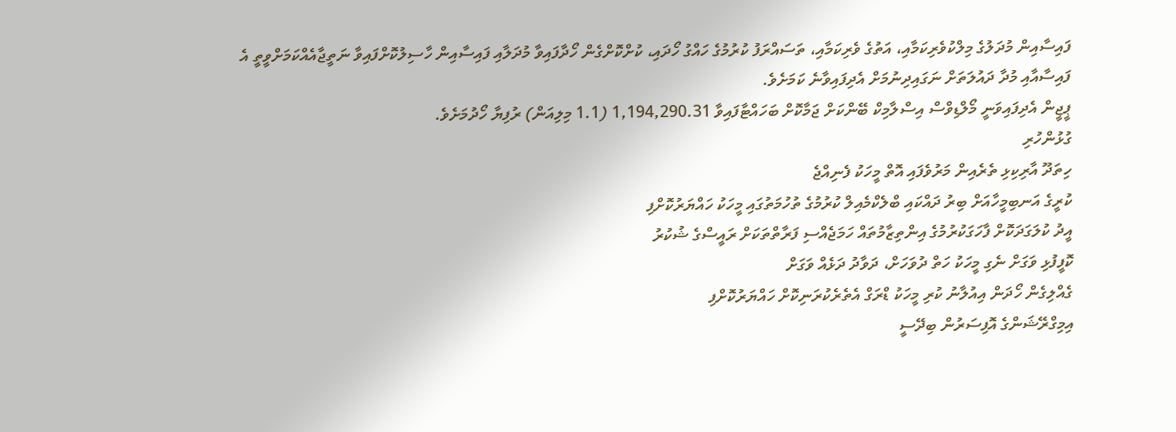ފައިސާއިން މުދަލުގެ މިލްކުވެރިކަމާއި، އަތުގެ ވެރިކަމާއި، ތަސައްރަފު ކުރުމުގެ ހައްގު ހޯދައި، ކުށްކޮށްގެން ހޯދާފައިވާ މުދަލާއި ފައިސާއިން ހާސިލުކޮށްފައިވާ ނަތީޖާއެއްކަމަށްވީތީ އެ ފައިސާއާއި މުދާ ދައުލަތަށް ނަގައިދިނުމަށް އެދިފައިވާނެ ކަމަށެވެ.
ޕީޖީން އެދިފައިވަނީ މޯލްޑިވްސް އިސްލާމިކް ބޭންކަށް ޖަމާކޮށް ބަހައްޓާފައިވާ 1,194,290.31 (1.1 މިލިއަން) ރުފިޔާ ހޯދުމަށެވެ.
ގުޅުންހުރި
ހިތަދޫ އާރިކިޅި ތެރެއިން މަރުވެފައި އޮތް މީހަކު ފެނިއްޖެ
ކުރީގެ އަނބިމީހާއަށް ބިރު ދައްކައި ބްލެކްމެއިލް ކުރުމުގެ ތުހުމަތުގައި މީހަކު ހައްޔަރުކޮށްފި
އީދު ކުލަގަދަކޮށް ފާހަގަކުރުމުގެ އިންތިޒާމުތައް ހަމަޖެއްސި ފަރާތްތަކަށް ރައީސްގެ ޝުކުރު
ކޮފީފުޅި ވަގަށް ނެގި މީހަކު ހަތް ދުވަހަށް، ދަވާދު ދަޅެއް ވަގަށް
ގެއްލިގެން ހޯދަން އިއުލާނު ކުރި މީހަކު ޑްރަގް އެތެރެކުރަނިކޮށް ހައްޔަރުކޮށްފި
އިމިގްރޭޝަންގެ އޮފިސަރުން ބިދޭސީ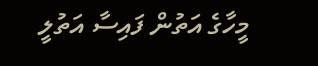މީހާގެ އަތުން ފައިސާ އަތުލީ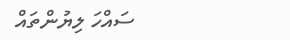ސައްހަ ލިޔުންތައް